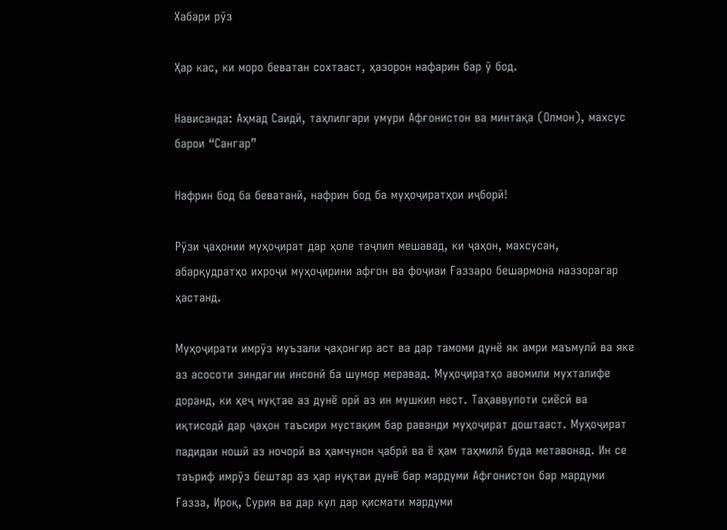Хабари рӯз

Ҳар кас, ки моро беватан сохтааст, ҳазорон нафарин бар ӯ бод.

Нависанда: Аҳмад Саидӣ, таҳлилгари умури Афғонистон ва минтақа (Олмон), махсус барои “Сангар”

Нафрин бод ба беватанӣ, нафрин бод ба муҳоҷиратҳои иҷборӣ!

Рӯзи ҷаҳонии муҳоҷират дар ҳоле таҷлил мешавад, ки ҷаҳон, махсусан, абарқудратҳо ихроҷи муҳоҷирини афғон ва фоҷиаи Ғаззаро бешармона наззорагар ҳастанд.

Муҳоҷирати имрӯз муъзали ҷаҳонгир аст ва дар тамоми дунё як амри маъмулӣ ва яке аз асосоти зиндагии инсонӣ ба шумор меравад. Муҳоҷиратҳо авомили мухталифе доранд, ки ҳеҷ нуқтае аз дунё орӣ аз ин мушкил нест. Таҳаввулоти сиёсӣ ва иқтисодӣ дар ҷаҳон таъсири мустақим бар раванди муҳоҷират доштааст. Муҳоҷират падидаи ношӣ аз ночорӣ ва ҳамчунон ҷабрӣ ва ё ҳам таҳмилӣ буда метавонад. Ин се таъриф имрӯз бештар аз ҳар нуқтаи дунё бар мардуми Афғонистон бар мардуми Ғазза, Ироқ, Сурия ва дар кул дар қисмати мардуми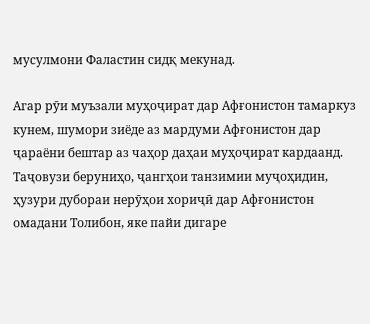мусулмони Фаластин сидқ мекунад.

Агар рӯи муъзали муҳоҷират дар Афғонистон тамаркуз кунем, шумори зиёде аз мардуми Афғонистон дар ҷараёни бештар аз чаҳор даҳаи муҳоҷират кардаанд. Таҷовузи беруниҳо, ҷангҳои танзимии муҷоҳидин, ҳузури дубораи нерӯҳои хориҷӣ дар Афғонистон омадани Толибон, яке пайи дигаре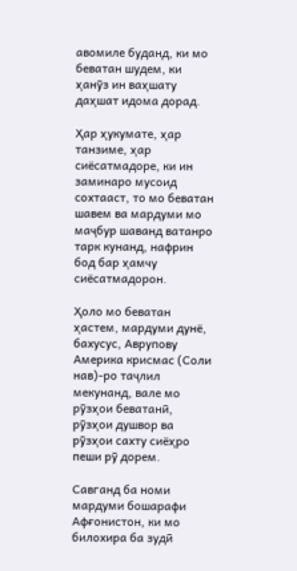авомиле буданд, ки мо беватан шудем, ки ҳанӯз ин ваҳшату даҳшат идома дорад.

Ҳар ҳукумате, ҳар танзиме, ҳар сиёсатмадоре, ки ин заминаро мусоид сохтааст, то мо беватан шавем ва мардуми мо маҷбур шаванд ватанро тарк кунанд, нафрин бод бар ҳамчу сиёсатмадорон.

Ҳоло мо беватан ҳастем, мардуми дунё, бахусус, Аврупову Америка крисмас (Соли нав)-ро таҷлил мекунанд, вале мо рӯзҳои беватанӣ, рӯзҳои душвор ва рӯзҳои сахту сиёҳро пеши рӯ дорем.

Савганд ба номи мардуми бошарафи Афғонистон, ки мо билохира ба зудӣ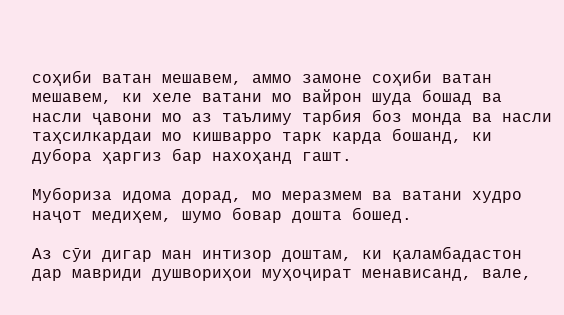соҳиби ватан мешавем, аммо замоне соҳиби ватан мешавем, ки хеле ватани мо вайрон шуда бошад ва насли ҷавони мо аз таълиму тарбия боз монда ва насли таҳсилкардаи мо кишварро тарк карда бошанд, ки дубора ҳаргиз бар нахоҳанд гашт.

Мубориза идома дорад, мо меразмем ва ватани худро наҷот медиҳем, шумо бовар дошта бошед.

Аз сӯи дигар ман интизор доштам, ки қаламбадастон дар мавриди душвориҳои муҳоҷират менависанд, вале,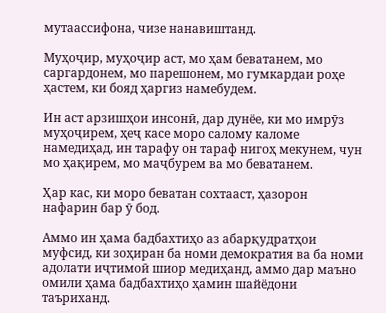мутаассифона, чизе нанавиштанд.

Муҳоҷир, муҳоҷир аст, мо ҳам беватанем, мо саргардонем, мо парешонем, мо гумкардаи роҳе ҳастем, ки бояд ҳаргиз намебудем.

Ин аст арзишҳои инсонӣ, дар дунёе, ки мо имрӯз муҳоҷирем, ҳеҷ касе моро салому каломе намедиҳад, ин тарафу он тараф нигоҳ мекунем, чун мо ҳақирем, мо маҷбурем ва мо беватанем.

Ҳар кас, ки моро беватан сохтааст, ҳазорон нафарин бар ӯ бод.

Аммо ин ҳама бадбахтиҳо аз абарқудратҳои муфсид, ки зоҳиран ба номи демократия ва ба номи адолати иҷтимоӣ шиор медиҳанд, аммо дар маъно омили ҳама бадбахтиҳо ҳамин шайёдони таъриханд.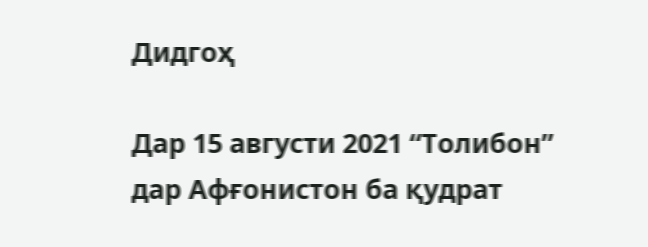Дидгоҳ

Дар 15 августи 2021 “Толибон” дар Афғонистон ба қудрат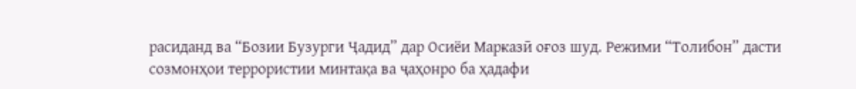расиданд ва “Бозии Бузурги Ҷадид” дар Осиёи Марказӣ оғоз шуд. Режими “Толибон” дасти созмонҳои террористии минтақа ва ҷаҳонро ба ҳадафи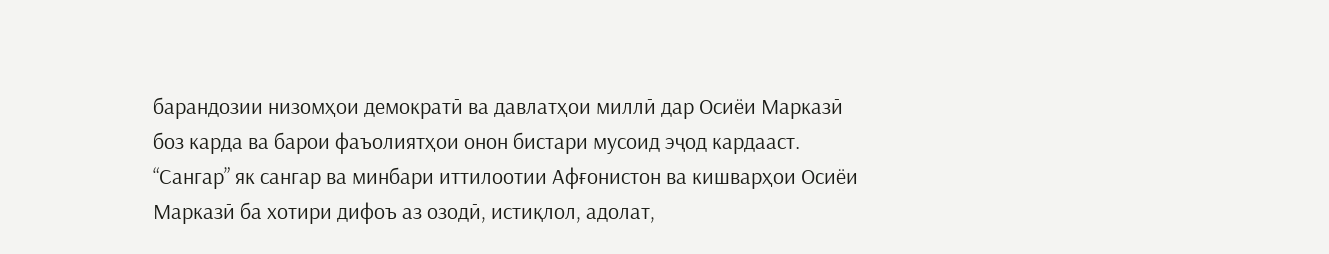барандозии низомҳои демократӣ ва давлатҳои миллӣ дар Осиёи Марказӣ боз карда ва барои фаъолиятҳои онон бистари мусоид эҷод кардааст. “Сангар” як сангар ва минбари иттилоотии Афғонистон ва кишварҳои Осиёи Марказӣ ба хотири дифоъ аз озодӣ, истиқлол, адолат,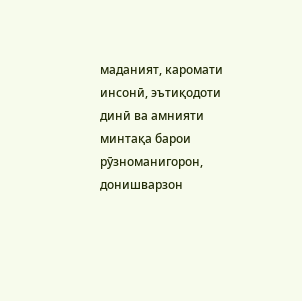маданият, каромати инсонӣ, эътиқодоти динӣ ва амнияти минтақа барои рӯзноманигорон, донишварзон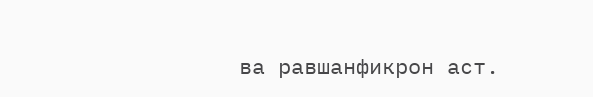ва равшанфикрон аст.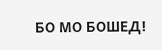БО МО БОШЕД!